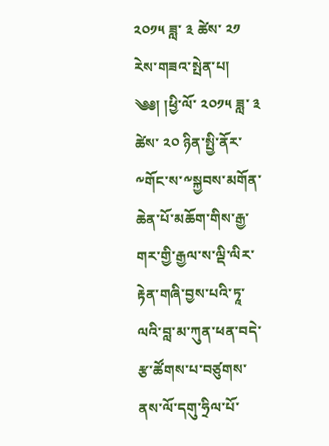༢༠༡༥ ཟླ་ ༣ ཚེས་ ༢༡ རེས་གཟའ་སྤེན་པ།
༄༅། །ཕྱི་ལོ་ ༢༠༡༥ ཟླ་ ༣ ཚེས་ ༢༠ ཉིན་སྤྱི་ནོར་༸གོང་ས་༸སྐྱབས་མགོན་ཆེན་པོ་མཆོག་གིས་རྒྱ་གར་གྱི་རྒྱལ་ས་ལྡི་ལིར་རྟེན་གཞི་བྱས་པའི་ཏཱ་ལའི་བླ་མ་ཀུན་ཕན་བདེ་རྩ་ཚོགས་པ་བཙུགས་ནས་ལོ་དགུ་ཧྲིལ་པོ་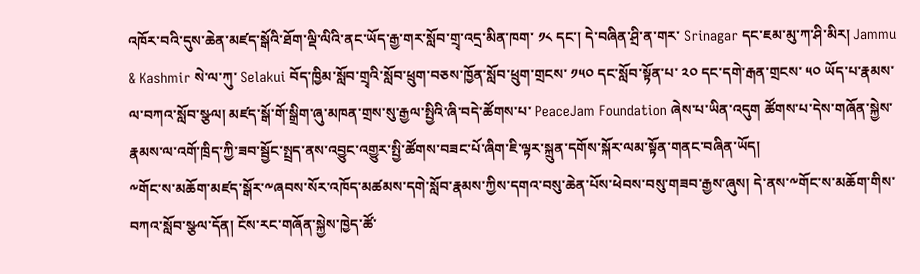འཁོར་བའི་དུས་ཆེན་མཛད་སྒོའི་ཐོག་ལྡི་ལིའི་ནང་ཡོད་རྒྱ་གར་སློབ་གྲྭ་འདྲ་མིན་ཁག་ ༡༨ དང་། དེ་བཞིན་ཤྲི་ན་གར་ Srinagar དང་ཇམ་མུ་ཀ་ཤི་མིར། Jammu & Kashmir སེ་ལ་ཀུ་ Selakui བོད་ཁྱིམ་སློབ་གྲྭའི་སློབ་ཕྲུག་བཅས་ཁྱོན་སློབ་ཕྲུག་གྲངས་ ༡༥༠ དང་སློབ་སྟོན་པ་ ༢༠ དང་དགེ་རྒན་གྲངས་ ༥༠ ཡོད་པ་རྣམས་ལ་བཀའ་སློབ་སྩལ། མཛད་སྒོ་གོ་སྒྲིག་ཞུ་མཁན་གྲས་སུ་རྒྱལ་སྤྱིའི་ཞི་བདེ་ཚོགས་པ་ PeaceJam Foundation ཞེས་པ་ཡིན་འདུག ཚོགས་པ་དེས་གཞོན་སྐྱེས་རྣམས་ལ་འགོ་ཁྲིད་ཀྱི་ཟབ་སྦྱོང་སྤྲད་ནས་འབྱུང་འགྱུར་སྤྱི་ཚོགས་བཟང་པོ་ཞིག་ཇི་ལྟར་སྐྲུན་དགོས་སྐོར་ལམ་སྟོན་གནང་བཞིན་ཡོད།
༸གོང་ས་མཆོག་མཛད་སྒོར་༸ཞབས་སོར་འཁོད་མཚམས་དགེ་སློབ་རྣམས་ཀྱིས་དགའ་བསུ་ཆེན་པོས་ཕེབས་བསུ་གཟབ་རྒྱས་ཞུས། དེ་ནས་༸གོང་ས་མཆོག་གིས་བཀའ་སློབ་སྩལ་དོན། ངོས་རང་གཞོན་སྐྱེས་ཁྱེད་ཚོ་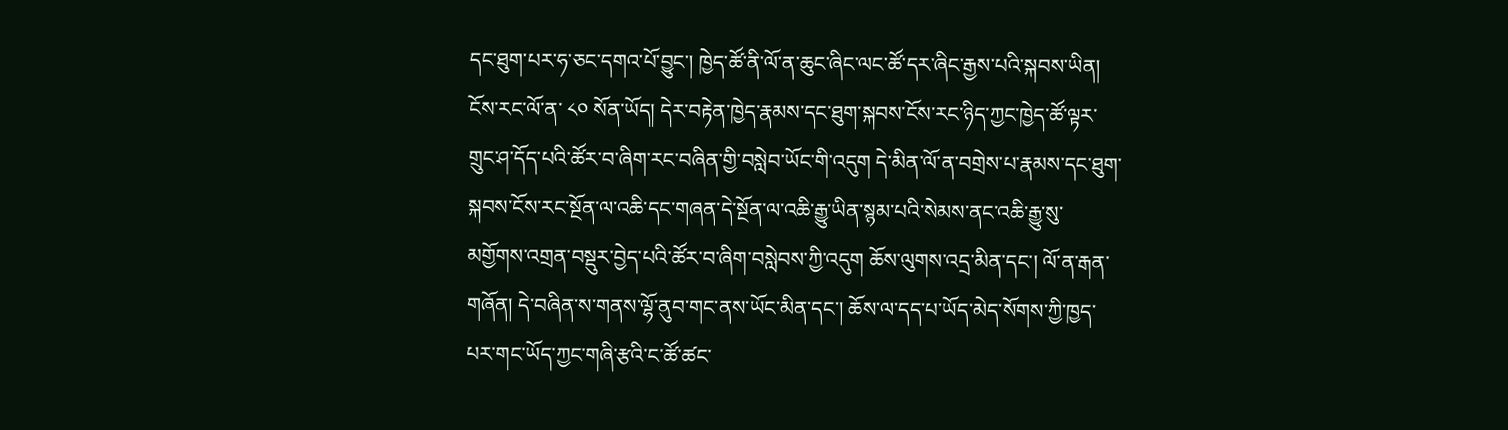དང་ཐུག་པར་ཧ་ཅང་དགའ་པོ་བྱུང་། ཁྱེད་ཚོ་ནི་ལོ་ན་ཆུང་ཞིང་ལང་ཚོ་དར་ཞིང་རྒྱས་པའི་སྐབས་ཡིན། ངོས་རང་ལོ་ན་ ༨༠ སོན་ཡོད། དེར་བརྟེན་ཁྱེད་རྣམས་དང་ཐུག་སྐབས་ངོས་རང་ཉིད་ཀྱང་ཁྱེད་ཚོ་ལྟར་གྲུང་ཤ་དོད་པའི་ཚོར་བ་ཞིག་རང་བཞིན་གྱི་བསླེབ་ཡོང་གི་འདུག དེ་མིན་ལོ་ན་བགྲེས་པ་རྣམས་དང་ཐུག་སྐབས་ངོས་རང་སྔོན་ལ་འཆི་དང་གཞན་དེ་སྔོན་ལ་འཆི་རྒྱུ་ཡིན་སྙམ་པའི་སེམས་ནང་འཆི་རྒྱུ་སུ་མགྱོགས་འགྲན་བསྡུར་བྱེད་པའི་ཚོར་བ་ཞིག་བསླེབས་ཀྱི་འདུག ཆོས་ལུགས་འདྲ་མིན་དང་། ལོ་ན་རྒན་གཞོན། དེ་བཞིན་ས་གནས་ལྷོ་ནུབ་གང་ནས་ཡོང་མིན་དང་། ཆོས་ལ་དད་པ་ཡོད་མེད་སོགས་ཀྱི་ཁྱད་པར་གང་ཡོད་ཀྱང་གཞི་རྩའི་ང་ཚོ་ཚང་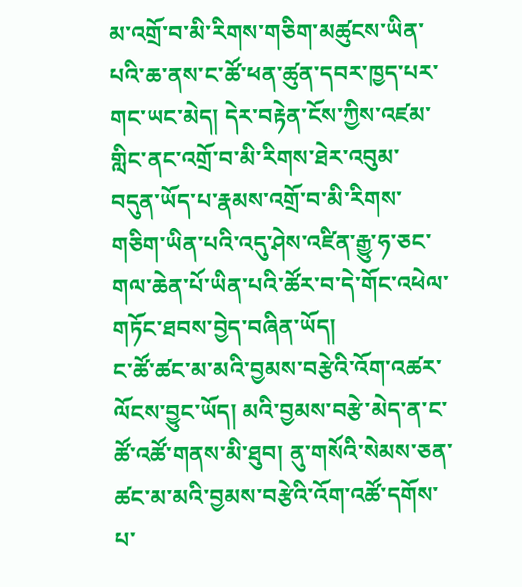མ་འགྲོ་བ་མི་རིགས་གཅིག་མཚུངས་ཡིན་པའི་ཆ་ནས་ང་ཚོ་ཕན་ཚུན་དབར་ཁྱད་པར་གང་ཡང་མེད། དེར་བརྟེན་ངོས་ཀྱིས་འཛམ་གླིང་ནང་འགྲོ་བ་མི་རིགས་ཐེར་འབུམ་བདུན་ཡོད་པ་རྣམས་འགྲོ་བ་མི་རིགས་གཅིག་ཡིན་པའི་འདུ་ཤེས་འཛིན་རྒྱུ་ཧ་ཅང་གལ་ཆེན་པོ་ཡིན་པའི་ཚོར་བ་དེ་གོང་འཕེལ་གཏོང་ཐབས་བྱེད་བཞིན་ཡོད།
ང་ཚོ་ཚང་མ་མའི་བྱམས་བརྩེའི་འོག་འཚར་ལོངས་བྱུང་ཡོད། མའི་བྱམས་བརྩེ་མེད་ན་ང་ཚོ་འཚོ་གནས་མི་ཐུབ། ནུ་གསོའི་སེམས་ཅན་ཚང་མ་མའི་བྱམས་བརྩེའི་འོག་འཚོ་དགོས་པ་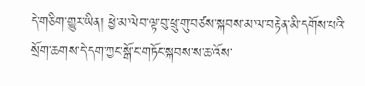དེ་གཅིག་གྱུར་ཡིན། ཕྱེ་མ་ལེབ་ལྟ་བུ་ཕྲུ་གུ་བཙས་སྐབས་མ་ལ་བརྟེན་མི་དགོས་པའི་སྲོག་ཆགས་དེ་དག་ཀྱང་སྒོ་ང་གཏོང་སྐབས་ས་ཆ་འོས་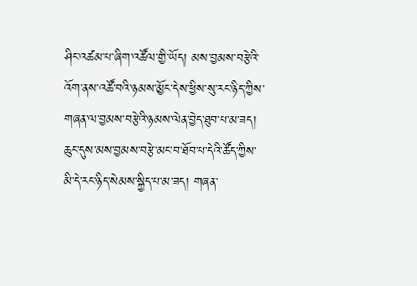ཤིང་འཚམ་པ་ཞིག་འཚོལ་གྱི་ཡོད། མས་བྱམས་བརྩེའི་འོག་ནས་འཚོ་བའི་ཉམས་མྱོང་དེས་ཕྱིས་སུ་རང་ཉིད་ཀྱིས་གཞན་ལ་བྱམས་བརྩེའི་ཉམས་ལེན་བྱེད་ཐུབ་པ་མ་ཟད། ཆུང་དུས་མས་བྱམས་བརྩེ་མང་བ་ཐོབ་པ་དེའི་ཚོད་ཀྱིས་མི་དེ་རང་ཉིད་སེམས་སྐྱིད་པ་མ་ཟད། གཞན་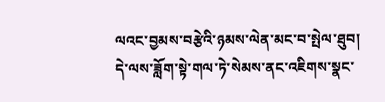ལའང་བྱམས་བརྩེའི་ཉམས་ལེན་མང་བ་སྤེལ་ཐུབ། དེ་ལས་ཟློག་སྟེ་གལ་ཏེ་སེམས་ནང་འཇིགས་སྣང་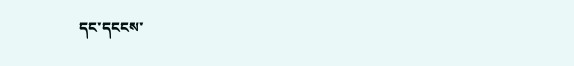དང་དངངས་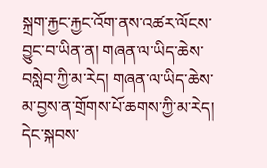སྐྲག་རྐྱང་རྐྱང་འོག་ནས་འཚར་ལོངས་བྱུང་བ་ཡིན་ན། གཞན་ལ་ཡིད་ཆེས་བསླེབ་ཀྱི་མ་རེད། གཞན་ལ་ཡིད་ཆེས་མ་བྱས་ན་གྲོགས་པོ་ཆགས་ཀྱི་མ་རེད། དེང་སྐབས་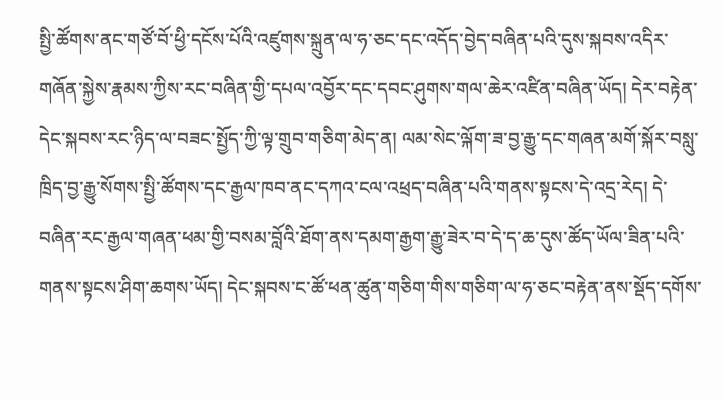སྤྱི་ཚོགས་ནང་གཙོ་བོ་ཕྱི་དངོས་པོའི་འཛུགས་སྐྲུན་ལ་ཧ་ཅང་དང་འདོད་བྱེད་བཞིན་པའི་དུས་སྐབས་འདིར་གཞོན་སྐྱེས་རྣམས་ཀྱིས་རང་བཞིན་གྱི་དཔལ་འབྱོར་དང་དབང་ཤུགས་གལ་ཆེར་འཛིན་བཞིན་ཡོད། དེར་བརྟེན་དེང་སྐབས་རང་ཉིད་ལ་བཟང་སྤྱོད་ཀྱི་ལྟ་གྲུབ་གཅིག་མེད་ན། ལམ་སེང་ལྐོག་ཟ་བྱ་རྒྱུ་དང་གཞན་མགོ་སྐོར་བསླུ་ཁྲིད་བྱ་རྒྱུ་སོགས་སྤྱི་ཚོགས་དང་རྒྱལ་ཁབ་ནང་དཀའ་ངལ་འཕྲད་བཞིན་པའི་གནས་སྟངས་དེ་འདྲ་རེད། དེ་བཞིན་རང་རྒྱལ་གཞན་ཕམ་གྱི་བསམ་བློའི་ཐོག་ནས་དམག་རྒྱག་རྒྱུ་ཟེར་བ་དེ་ད་ཆ་དུས་ཚོད་ཡོལ་ཟིན་པའི་གནས་སྟངས་ཤིག་ཆགས་ཡོད། དེང་སྐབས་ང་ཚོ་ཕན་ཚུན་གཅིག་གིས་གཅིག་ལ་ཧ་ཅང་བརྟེན་ནས་སྡོད་དགོས་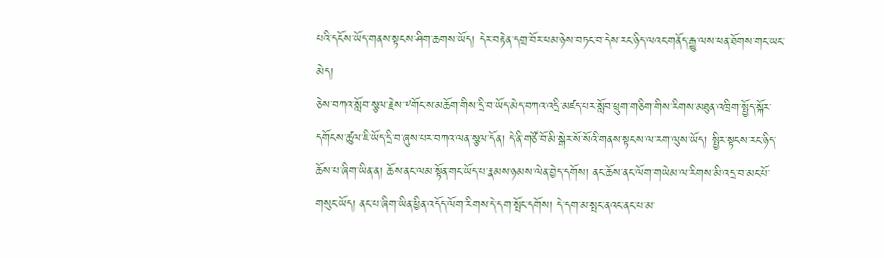པའི་དངོས་ཡོད་གནས་སྟངས་ཤིག་ཆགས་ཡོད། དེར་བརྟེན་དགྲ་བོར་ཕམ་ཉེས་བཏང་བ་དེས་རང་ཉིད་ལའང་གནོད་རྒྱུ་ལས་ཕན་ཐོགས་གང་ཡང་མེད།
ཅེས་བཀའ་སློབ་སྩལ་རྗེས་༸གོང་ས་མཆོག་གིས་དྲི་བ་ཡོད་མེད་བཀའ་འདྲི་མཛད་པར་སློབ་ཕྲུག་གཅིག་གིས་རིགས་མཐུན་འཁྲིག་སྤྱོད་སྐོར་དགོངས་ཚུལ་ཇི་ཡོད་དྲི་བ་ཞུས་པར་བཀའ་ལན་སྩལ་དོན། དེ་ནི་གཙོ་བོ་མི་སྒེར་སོ་སོའི་གནས་སྟངས་ལ་རག་ལུས་ཡོད། སྤྱིར་སྟངས་རང་ཉིད་ཆོས་པ་ཞིག་ཡིན་ན། ཆོས་ནང་ལམ་སྟོན་གང་ཡོད་པ་རྣམས་ཉམས་ལེན་བྱེད་དགོས། ནང་ཆོས་ནང་ལོག་གཡེམ་ལ་རིགས་མི་འདྲ་བ་མང་པོ་གསུང་ཡོད། ནང་པ་ཞིག་ཡིན་ཕྱིན་འདོད་ལོག་རིགས་དེ་དག་སྤོང་དགོས། དེ་དག་མ་སྤང་ནའང་ནང་པ་མ་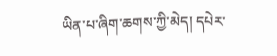ཡིན་པ་ཞིག་ཆགས་ཀྱི་མེད། དཔེར་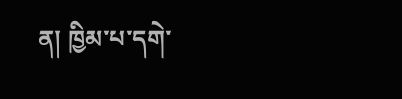ན། ཁྱིམ་པ་དགེ་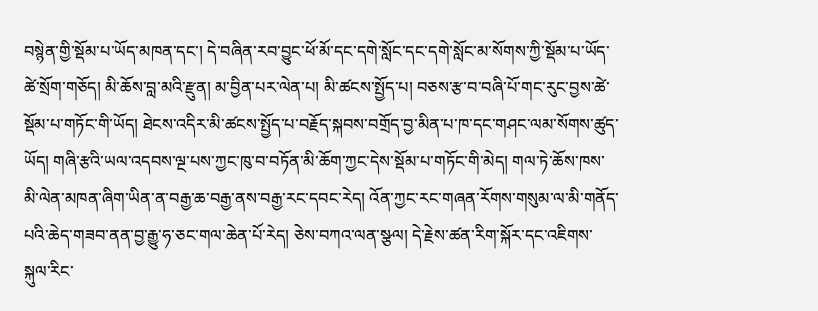བསྙེན་གྱི་སྡོམ་པ་ཡོད་མཁན་དང་། དེ་བཞིན་རབ་བྱུང་ཕོ་མོ་དང་དགེ་སློང་དང་དགེ་སློང་མ་སོགས་ཀྱི་སྡོམ་པ་ཡོད་ཚེ་སྲོག་གཅོད། མི་ཆོས་བླ་མའི་རྫུན། མ་བྱིན་པར་ལེན་པ། མི་ཚངས་སྤྱོད་པ། བཅས་རྩ་བ་བཞི་པོ་གང་རུང་བྱས་ཚེ་སྡོམ་པ་གཏོང་གི་ཡོད། ཐེངས་འདིར་མི་ཚངས་སྤྱོད་པ་བརྗོད་སྐབས་བགྲོད་བྱ་མིན་པ་ཁ་དང་གཤང་ལམ་སོགས་ཚུད་ཡོད། གཞི་རྩའི་ཡལ་འདབས་ལྔ་པས་ཀྱང་ཁུ་བ་བཏོན་མི་ཆོག་ཀྱང་དེས་སྡོམ་པ་གཏོང་གི་མེད། གལ་ཏེ་ཆོས་ཁས་མི་ལེན་མཁན་ཞིག་ཡིན་ན་བརྒྱ་ཆ་བརྒྱ་ནས་བརྒྱ་རང་དབང་རེད། འོན་ཀྱང་རང་གཞན་རོགས་གསུམ་ལ་མི་གནོད་པའི་ཆེད་གཟབ་ནན་བྱ་རྒྱུ་ཧ་ཅང་གལ་ཆེན་པོ་རེད། ཅེས་བཀའ་ལན་སྩལ། དེ་རྗེས་ཚན་རིག་སྐོར་དང་འཇིགས་སྐུལ་རིང་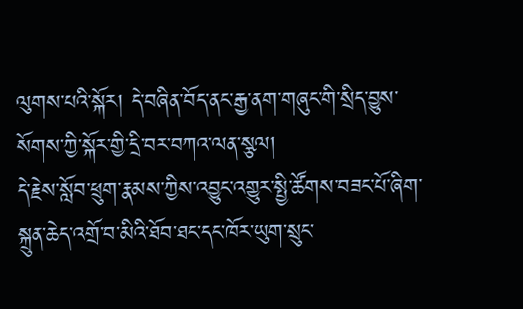ལུགས་པའི་སྐོར། དེ་བཞིན་བོད་ནང་རྒྱ་ནག་གཞུང་གི་སྲིད་བྱུས་སོགས་ཀྱི་སྐོར་གྱི་དྲི་བར་བཀའ་ལན་སྩལ།
དེ་རྗེས་སློབ་ཕྲུག་རྣམས་ཀྱིས་འབྱུང་འགྱུར་སྤྱི་ཚོགས་བཟང་པོ་ཞིག་སྐྲུན་ཆེད་འགྲོ་བ་མིའི་ཐོབ་ཐང་དང་ཁོར་ཡུག་སྲུང་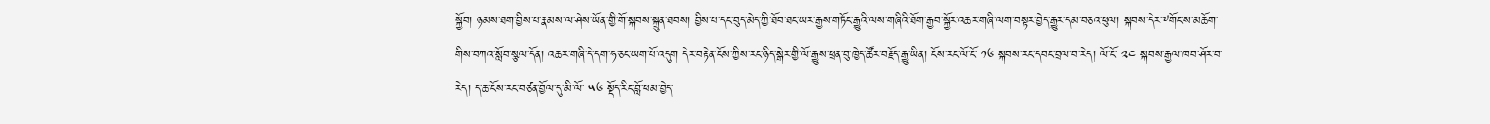སྐྱོབ། ཉམས་ཐག་བྱིས་པ་རྣམས་ལ་ཤེས་ཡོན་གྱི་གོ་སྐབས་སྐྲུན་ཐབས། བྱིས་པ་དང་བུད་མེད་ཀྱི་ཐོབ་ཐང་ཡར་རྒྱས་གཏོང་རྒྱུའི་ལས་གཞིའི་ཐོག་རྒྱབ་སྐྱོར་འཆར་གཞི་ལག་བསྟར་བྱེད་རྒྱུར་དམ་བཅའ་ཕུལ། སྐབས་དེར་༸གོང་ས་མཆོག་གིས་བཀའ་སློབ་སྩལ་དོན། འཆར་གཞི་དེ་དག་ཧ་ཅང་ཡག་པོ་འདུག དེར་བརྟེན་ངོས་ཀྱིས་རང་ཉིད་སྒེར་གྱི་ལོ་རྒྱུས་ཕྲན་བུ་ཁྱེད་ཚོར་བརྗོད་རྒྱུ་ཡིན། ངོས་རང་ལོ་ངོ་ ༡༦ སྐབས་རང་དབང་བྲལ་བ་རེད། ལོ་ངོ་ ༢༤ སྐབས་རྒྱལ་ཁབ་ཤོར་བ་རེད། ད་ཆ་ངོས་རང་བཙན་བྱོལ་དུ་མི་ལོ་ ༥༦ སྡོད་རིང་བློ་ཕམ་བྱེད་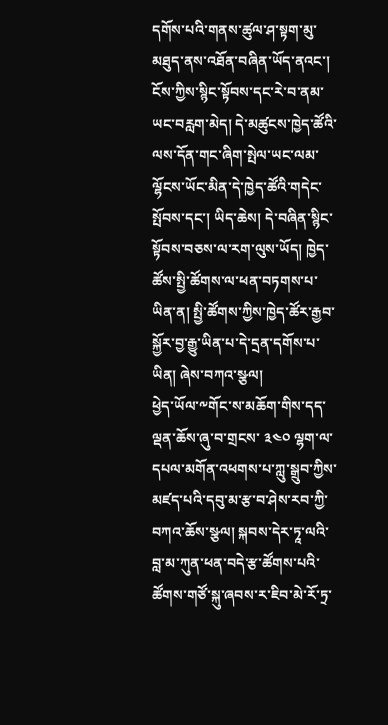དགོས་པའི་གནས་ཚུལ་ཤ་སྟག་མུ་མཐུད་ནས་འཐོན་བཞིན་ཡོད་ནའང་། ངོས་ཀྱིས་སྙིང་སྟོབས་དང་རེ་བ་ནམ་ཡང་བརླག་མེད། དེ་མཚུངས་ཁྱེད་ཚོའི་ལས་དོན་གང་ཞིག་སྤེལ་ཡང་ལམ་ལྷོངས་ཡོང་མིན་དེ་ཁྱེད་ཚོའི་གདེང་སྤོབས་དང་། ཡིད་ཆེས། དེ་བཞིན་སྙིང་སྟོབས་བཅས་ལ་རག་ལུས་ཡོད། ཁྱེད་ཚོས་སྤྱི་ཚོགས་ལ་ཕན་བཏགས་པ་ཡིན་ན། སྤྱི་ཚོགས་ཀྱིས་ཁྱེད་ཚོར་རྒྱབ་སྐྱོར་བྱ་རྒྱུ་ཡིན་པ་དེ་དྲན་དགོས་པ་ཡིན། ཞེས་བཀའ་སྩལ།
ཕྱེད་ཡོལ་༸གོང་ས་མཆོག་གིས་དད་ལྡན་ཆོས་ཞུ་བ་གྲངས་ ༣༤༠ ལྷག་ལ་དཔལ་མགོན་འཕགས་པ་ཀླུ་སྒྲུབ་ཀྱིས་མཛད་པའི་དབུ་མ་རྩ་བ་ཤེས་རབ་ཀྱི་བཀའ་ཆོས་སྩལ། སྐབས་དེར་ཏཱ་ལའི་བླ་མ་ཀུན་ཕན་བདེ་རྩ་ཚོགས་པའི་ཚོགས་གཙོ་སྐུ་ཞབས་ར་ཇིབ་མེ་རོ་ཏྲ་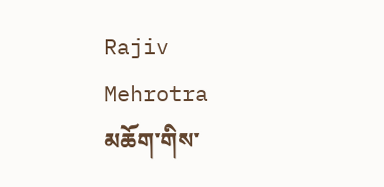Rajiv Mehrotra མཆོག་གིས་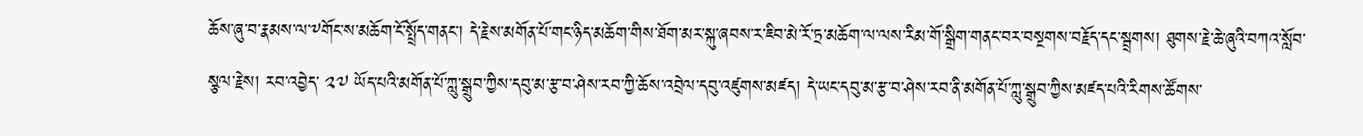ཆོས་ཞུ་བ་རྣམས་ལ་༸གོང་ས་མཆོག་ངོ་སྤྲོད་གནང་། དེ་རྗེས་མགོན་པོ་གང་ཉིད་མཆོག་གིས་ཐོག་མར་སྐུ་ཞབས་ར་ཇིབ་མེ་རོ་ཏྲ་མཆོག་ལ་ལས་རིམ་གོ་སྒྲིག་གནང་བར་བསྔགས་བརྗོད་དང་སྦྲགས། ཐུགས་རྗེ་ཆེ་ཞུའི་བཀའ་སློབ་སྩལ་རྗེས། རབ་འབྱེད་ ༢༧ ཡོད་པའི་མགོན་པོ་ཀླུ་སྒྲུབ་ཀྱིས་དབུ་མ་རྩ་བ་ཤེས་རབ་ཀྱི་ཆོས་འབྲེལ་དབུ་འཛུགས་མཛད། དེ་ཡང་དབུ་མ་རྩ་བ་ཤེས་རབ་ནི་མགོན་པོ་ཀླུ་སྒྲུབ་ཀྱིས་མཛད་པའི་རིགས་ཚོགས་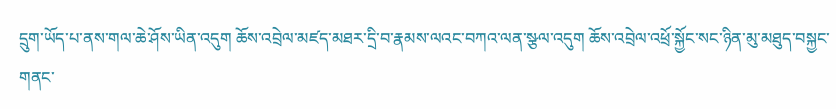དྲུག་ཡོད་པ་ནས་གལ་ཆེ་ཤོས་ཡིན་འདུག ཆོས་འབྲེལ་མཛད་མཐར་དྲི་བ་རྣམས་ལའང་བཀའ་ལན་སྩལ་འདུག ཆོས་འབྲེལ་འཕྲོ་སྐྱོང་སང་ཉིན་མུ་མཐུད་བསྐྱང་གནང་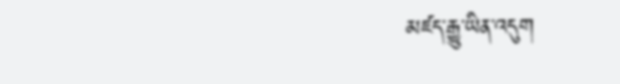མཛད་རྒྱུ་ཡིན་འདུག